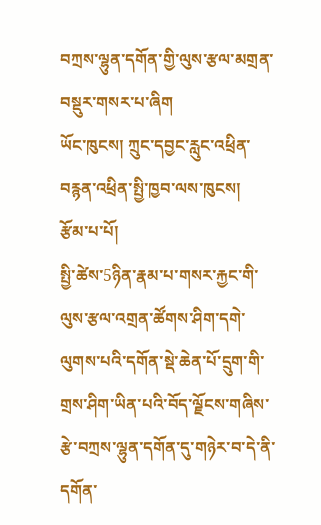བཀྲས་ལྷུན་དགོན་གྱི་ལུས་རྩལ་མགྲན་བསྡུར་གསར་པ་ཞིག
ཡོང་ཁུངས། ཀྲུང་དབྱང་རླུང་འཕྲིན་བརྙན་འཕྲིན་སྤྱི་ཁྱབ་ལས་ཁུངས།
རྩོམ་པ་པོ།
སྤྱི་ཚེས་5ཉིན་རྣམ་པ་གསར་རྐྱང་གི་ལུས་རྩལ་འགྲན་ཚོགས་ཤིག་དགེ་ལུགས་པའི་དགོན་སྡེ་ཆེན་པོ་དྲུག་གི་གྲས་ཤིག་ཡིན་པའི་བོད་ལྗོངས་གཞིས་རྩེ་བཀྲས་ལྷུན་དགོན་དུ་གཉེར་བ་དེ་ནི་དགོན་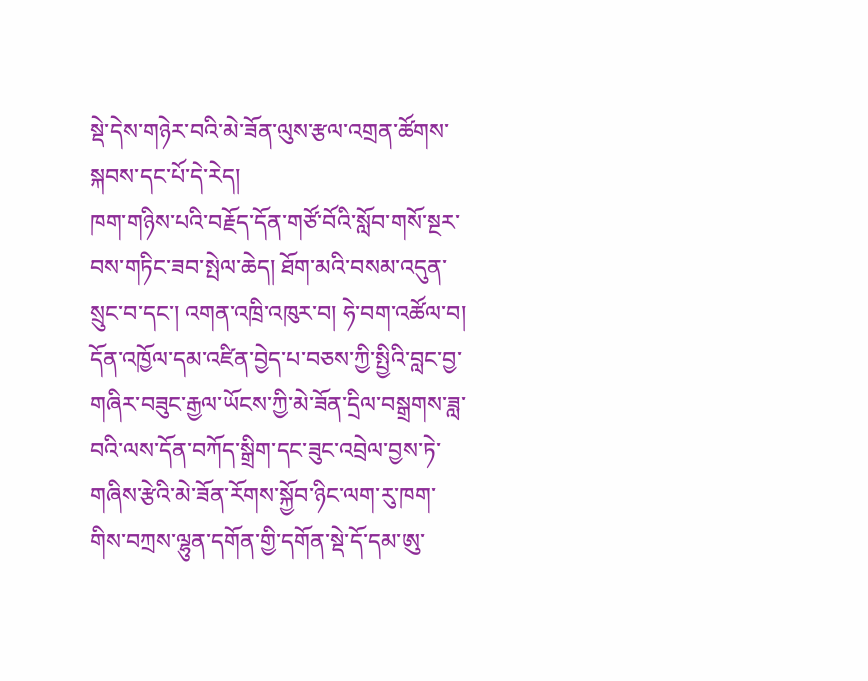སྡེ་དེས་གཉེར་བའི་མེ་ཟོན་ལུས་རྩལ་འགྲན་ཚོགས་སྐབས་དང་པོ་དེ་རེད།
ཁག་གཉིས་པའི་བརྗོད་དོན་གཙོ་བོའི་སློབ་གསོ་སྔར་བས་གཏིང་ཟབ་སྤེལ་ཆེད། ཐོག་མའི་བསམ་འདུན་སྲུང་བ་དང་། འགན་འཁྲི་འཁུར་བ། ཧེ་བག་འཚོལ་བ། དོན་འཁྱོལ་དམ་འཛིན་བྱེད་པ་བཅས་ཀྱི་སྤྱིའི་བླང་བྱ་གཞིར་བཟུང་རྒྱལ་ཡོངས་ཀྱི་མེ་ཟོན་དྲིལ་བསྒྲགས་ཟླ་བའི་ལས་དོན་བཀོད་སྒྲིག་དང་ཟུང་འབྲེལ་བྱས་ཏེ་གཞིས་རྩེའི་མེ་ཟོན་རོགས་སྐྱོབ་ཉིང་ལག་རུ་ཁག་གིས་བཀྲས་ལྷུན་དགོན་གྱི་དགོན་སྡེ་དོ་དམ་ཨུ་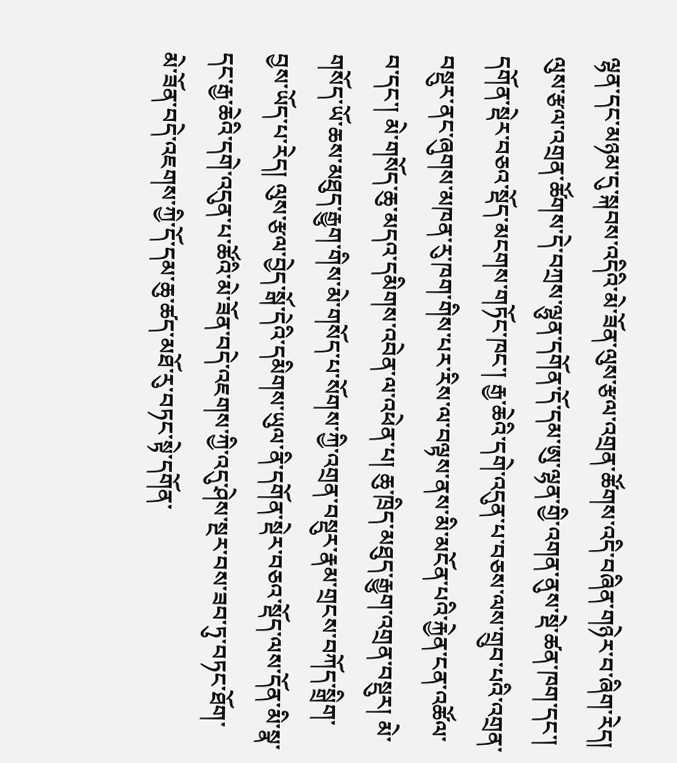ལྷན་དང་མཉམ་དུ་སྐབས་འདིའི་མེ་ཟོན་ལུས་རྩལ་འགྲན་ཚོགས་འདི་བཞིན་གཉེར་བ་ཞིག་རེད།
ལུས་རྩལ་འགྲན་ཚོགས་དེ་བཀྲས་ལྷུན་དགོན་དོ་དམ་ཨུ་ལྷན་གྱི་འགན་ནུས་སྡེ་ཚན་ཁག་དང་། དགོན་སྡེར་བཅའ་སྡོད་མངགས་གཏོང་ཁང་། རྒྱ་ཆེའི་དགེ་འདུན་པ་བཅས་ལས་གྲུབ་པའི་འགྲན་བསྡུར་ནང་ཞུགས་མཁན་རུ་ཁག་གིས་པར་རིས་ལ་བལྟས་ནས་མི་མངོན་པའི་རྐྱེན་ངན་འཚོལ་བ་དང་། མེ་གསོད་ཆུ་མདའ་དམིགས་འབེན་ལ་འཕེན་པ། ཆུ་ཁྲིད་མཐུད་རྒྱུག་འགྲན་བསྡུར། མེ་གསོད་ཡོ་ཆས་མཐུད་རྒྱུག་གིས་མེ་གསོད་པ་སོགས་ཀྱི་འགྲན་བསྡུར་རྣམ་གྲངས་བཀོད་སྒྲིག་བྱས་ཡོད་པ་རེད། ལུས་རྩལ་བྱེད་སྒོ་དེའི་དམིགས་ཡུལ་ནི་དགོན་སྡེར་བཅའ་སྡོད་ལས་དོན་མི་སྣ་དང་རྒྱ་ཆེའི་དགེ་འདུན་པ་ཚོའི་མེ་ཟོན་བདེ་འཇགས་ཀྱི་འདུ་ཤེས་སྔར་བས་ཟབ་ཏུ་བཏང་ཐོག་མེ་ཟོན་བདེ་འཇགས་ཀྱི་དོ་དམ་ཆུ་ཚད་མཐོ་རུ་བཏང་སྟེ་དགོན་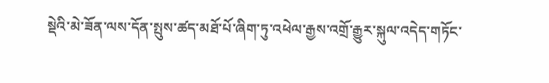སྡེའི་མེ་ཟོན་ལས་དོན་སྤུས་ཚད་མཐོ་པོ་ཞིག་ཏུ་འཕེལ་རྒྱས་འགྲོ་རྒྱུར་སྐུལ་འདེད་གཏོང་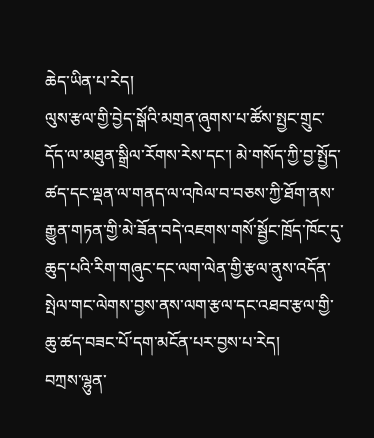ཆེད་ཡིན་པ་རེད།
ལུས་རྩལ་གྱི་བྱེད་སྒོའི་མགྲན་ཞུགས་པ་ཚོས་སྤྱང་གྲུང་དོད་ལ་མཐུན་སྒྲིལ་རོགས་རེས་དང་། མེ་གསོད་ཀྱི་བྱ་སྤྱོད་ཚད་དང་ལྡན་ལ་གནད་ལ་འཁེལ་བ་བཅས་ཀྱི་ཐོག་ནས་རྒྱུན་གཏན་གྱི་མེ་ཟོན་བདེ་འཇགས་གསོ་སྦྱོང་ཁྲོད་ཁོང་དུ་ཆུད་པའི་རིག་གཞུང་དང་ལག་ལེན་གྱི་རྩལ་ནུས་འདོན་སྤེལ་གང་ལེགས་བྱས་ནས་ལག་རྩལ་དང་འཐབ་རྩལ་གྱི་ཆུ་ཚད་བཟང་པོ་དག་མངོན་པར་བྱས་པ་རེད།
བཀྲས་ལྷུན་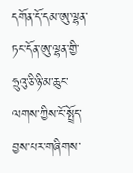དགོན་དོ་དམ་ཨུ་ལྷན་ཏང་དོན་ཨུ་ལྷན་གྱི་ཧྲུའུ་ཅི་ཉི་མ་ཆུང་ལགས་ཀྱིས་ངོ་སྤྲོད་བྱས་པར་གཞིགས་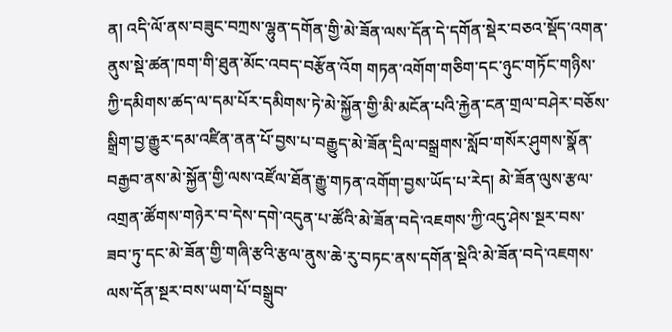ན། འདི་ལོ་ནས་བཟུང་བཀྲས་ལྷུན་དགོན་གྱི་མེ་ཟོན་ལས་དོན་དེ་དགོན་སྡེར་བཅའ་སྡོད་འགན་ནུས་སྡེ་ཚན་ཁག་གི་ཐུན་མོང་འབད་བརྩོན་འོག གཏན་འགོག་གཅིག་དང་ཉུང་གཏོང་གཉིས་ཀྱི་དམིགས་ཚད་ལ་དམ་པོར་དམིགས་ཏེ་མེ་སྐྱོན་གྱི་མི་མངོན་པའི་རྐྱེན་ངན་གྲལ་བཤེར་བཅོས་སྒྲིག་བྱ་རྒྱུར་དམ་འཛིན་ནན་པོ་བྱས་པ་བརྒྱུད་མེ་ཟོན་དྲིལ་བསྒྲགས་སློབ་གསོར་ཤུགས་སྣོན་བརྒྱབ་ནས་མེ་སྐྱོན་གྱི་ལས་འཛོལ་ཐོན་རྒྱུ་གཏན་འགོག་བྱས་ཡོད་པ་རེད། མེ་ཟོན་ལུས་རྩལ་འགྲན་ཚོགས་གཉེར་བ་དེས་དགེ་འདུན་པ་ཚོའི་མེ་ཟོན་བདེ་འཇགས་ཀྱི་འདུ་ཤེས་སྔར་བས་ཟབ་ཏུ་དང་མེ་ཟོན་གྱི་གཞི་རྩའི་རྩལ་ནུས་ཆེ་རུ་བཏང་ནས་དགོན་སྡེའི་མེ་ཟོན་བདེ་འཇགས་ལས་དོན་སྔར་བས་ཡག་པོ་བསྒྲུབ་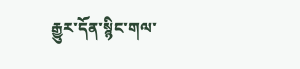རྒྱུར་དོན་སྙིང་གལ་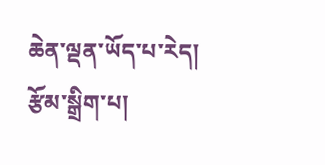ཆེན་ལྡན་ཡོད་པ་རེད།
རྩོམ་སྒྲིག་པ།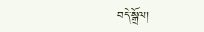བདེ་སྒྲོལ།